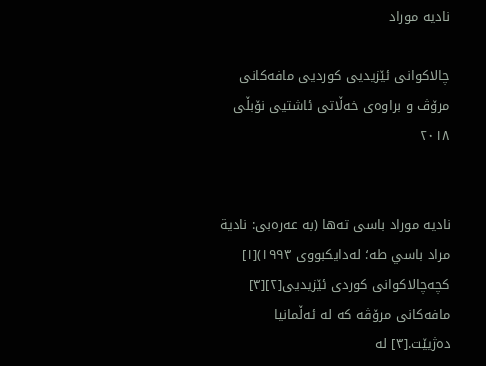نادیە موراد

چالاکوانی ئێزیدیی کوردیی مافەکانی مرۆڤ و براوەی خەڵاتی ئاشتیی نۆبڵی ٢٠١٨


نادیە موراد باسی تەھا (بە عەرەبی: نادية مراد باسي طه؛ لەدایکبووی ١٩٩٣)[١] کچەچالاکوانی کوردی ئێزیدیی[٢][٣] مافەکانی مرۆڤە کە لە ئەڵمانیا دەژیێت.[٣] لە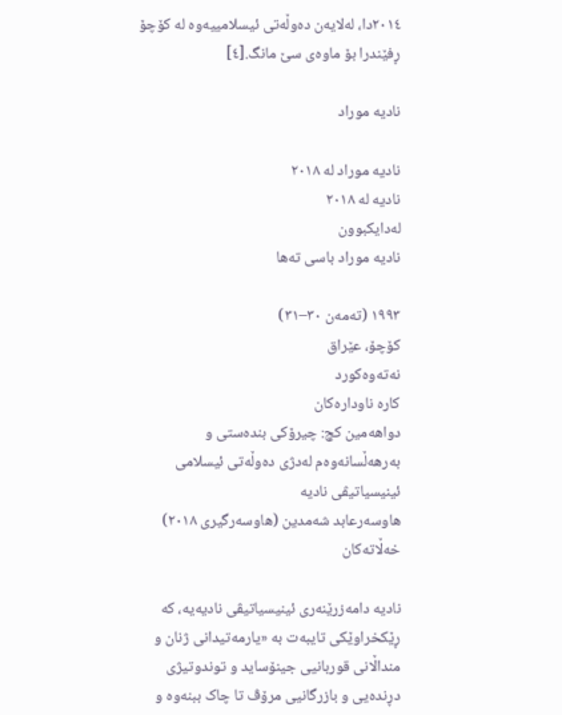٢٠١٤دا، لەلایەن دەوڵەتی ئیسلامییەوە لە کۆچۆ ڕفێندرا بۆ ماوەی سێ مانگ.[٤]

نادیە موراد

نادیە موراد لە ٢٠١٨
نادیە لە ٢٠١٨
لەدایکبوون
نادیە موراد باسی تەھا

١٩٩٣ (تەمەن ٣٠–٣١)
کۆچۆ، عێراق
نەتەوەکورد
کارە ناودارەکان
دواھەمین کچ: چیرۆکی بندەستی و بەرھەڵسانەوەم لەدژی دەوڵەتی ئیسلامی
ئینیسیاتیڤی نادیە
ھاوسەرعابد شەمدین (ھاوسەرگیری ٢٠١٨)
خەڵاتەکان

نادیە دامەزرێنەری ئینیسیاتیڤی نادیەیە، کە ڕێکخراوێکی تایبەت بە «یارمەتیدانی ژنان و منداڵانی قوربانیی جینۆساید و توندوتیژی دڕندەیی و بازرگانیی مرۆڤ تا چاک ببنەوە و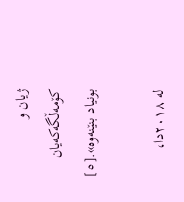ژیان و کۆمەڵگەکەیان بونیاد بنێنەوە».[٥]

لە ٢٠١٨دا،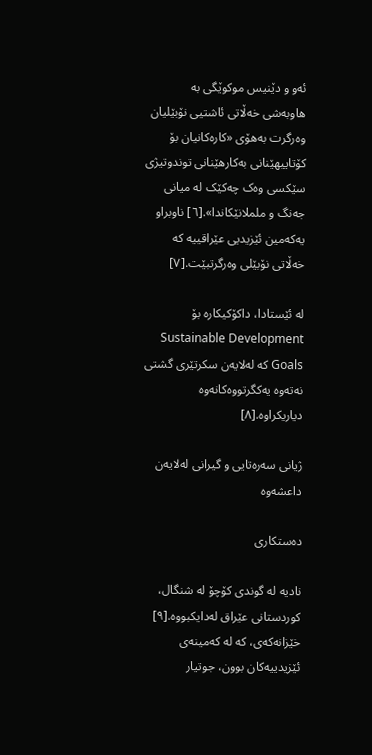ئەو و دێنیس موکوێگی بە ھاوبەشی خەڵاتی ئاشتیی نۆبێلیان وەرگرت بەھۆی «کارەکانیان بۆ کۆتاییھێنانی بەکارھێنانی توندوتیژی سێکسی وەک چەکێک لە میانی جەنگ و ململانێکاندا».[٦] ناوبراو یەکەمین ئێزیدیی عێراقییە کە خەڵاتی نۆبێلی وەرگرتبێت.[٧]

لە ئێستادا، داکۆکیکارە بۆ Sustainable Development Goals کە لەلایەن سکرتێری گشتی نەتەوە یەکگرتووەکانەوە دیاریکراوە.[٨]

ژیانی سەرەتایی و گیرانی لەلایەن داعشەوە

دەستکاری

نادیە لە گوندی کۆچۆ لە شنگال، کوردستانی عێراق لەدایکبووە.[٩] خێزانەکەی، کە لە کەمینەی ئێزیدییەکان بوون، جوتیار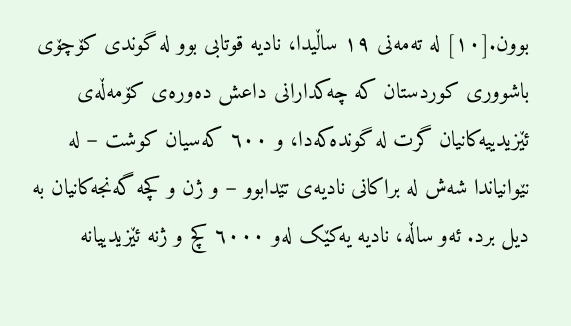بوون.[١٠] لە تەمەنی ١٩ ساڵیدا، نادیە قوتابی بوو لە گوندی کۆچۆی باشووری کوردستان کە چەکدارانی داعش دەورەی کۆمەڵەی ئێزیدییەکانیان گرت لە گوندەکەدا، و ٦٠٠ کەسیان کوشت – لە نێوانیاندا شەش لە براکانی نادیەی تێدابوو – و ژن و کچە گەنجەکانیان بە دیل برد. ئەو ساڵە، نادیە یەکێک لەو ٦٠٠٠ کچ و ژنە ئێزیدییانە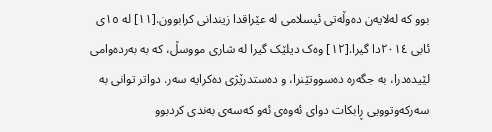بوو کە لەلایەن دەوڵەتی ئیسلامی لە عێراقدا زیندانی کرابوون.[١١] لە ١٥ی ئابی ٢٠١٤دا گیرا.[١٢] وەک دیلێک گیرا لە شاری مووسڵ، کە بە بەردەوامی لێیدەدرا، بە جگەرە دەسووتێنرا، و دەستدرێژی دەکرایە سەر. دواتر توانی بە سەرکەوتوویی ڕابکات دوای ئەوەی ئەو کەسەی بەندی کردبوو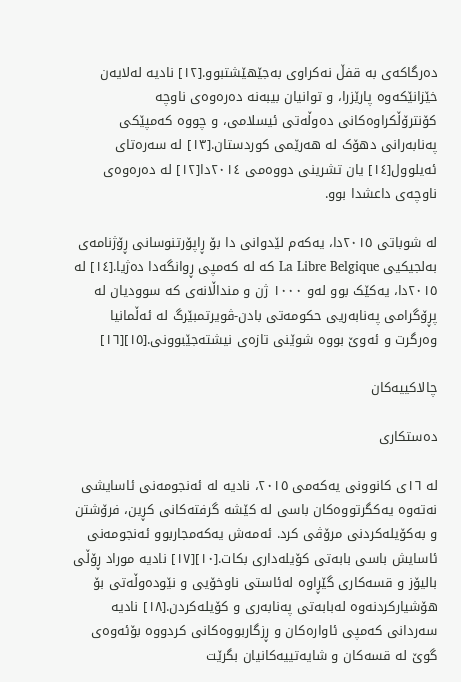دەرگاکەی بە قفڵ نەکراوی بەجێھێشتبوو.[١٢] نادیە لەلایەن خێزانێکەوە پارێزرا، و توانیان بیبەنە دەرەوەی ناوچە کۆنترۆڵکراوەکانی دەوڵەتی ئیسلامی، و چووە کەمپێکی پەنابەرانی دھۆک لە ھەرێمی کوردستان.[١٣] لە سەرەتای ئەیلوول[١٤] یان تشرینی دووەمی ٢٠١٤دا[١٢] لە دەرەوەی ناوچەی داعشدا بوو.

لە شوباتی ٢٠١٥دا، یەکەم لێدوانی دا بۆ ڕاپۆرتنوسانی ڕۆژنامەی بەلجیکیی La Libre Belgique کە لە کەمپی ڕوانگەدا دەژیا.[١٤] لە ٢٠١٥دا، یەکێک بوو لەو ١٠٠٠ ژن و منداڵانەی کە سوودیان لە پڕۆگرامی پەنابەریی حکومەتی بادن-ڤویرتمبێرگ لە ئەڵمانیا وەرگرت و ئەوێ بووە شوێنی تازەی نیشتەجێبوونی.[١٥][١٦]

چالاکییەکان

دەستکاری

لە ١٦ی کانوونی یەکەمی ٢٠١٥، نادیە لە ئەنجومەنی ئاسایشی نەتەوە یەکگرتووەکان باسی لە کێشە گرفتەکانی کڕین، فرۆشتن و بەکۆیلەکردنی مرۆڤی کرد. ئەمەش یەکەمجاربوو ئەنجومەنی ئاسایش باسی بابەتی کۆیلەداری بکات.[١٠][١٧] نادیە موراد ڕۆڵی بالیۆز و قسەکاری گێڕاوە لەئاستی ناوخۆیی و نێودەوڵەتی بۆ ھۆشیارکردنەوە لەبابەتی پەنابەری و کۆیلەکردن.[١٨] نادیە سەردانی کەمپی ئاوارەکان و ڕزگاربووەکانی کردووە بۆئەوەی گوێ لە قسەکان و شایەتییەکانیان بگرێت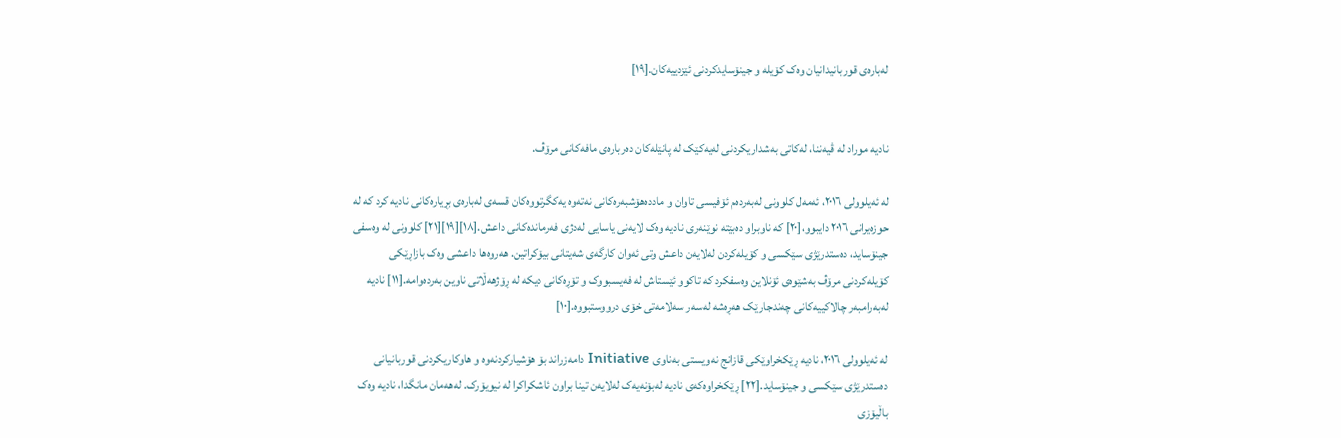لەبارەی قوربانیدانیان وەک کۆیلە و جینۆسایدکردنی ئێزدییەکان.[١٩]


نادیە موراد لە ڤیەننا، لەکاتی بەشداریکردنی لەیەکێک لە پانێلەکان دەربارەی مافەکانی مرۆڤ.

لە ئەیلوولی ٢٠١٦، ئەمەل کلوونی لەبەردەم ئۆفیسی تاوان و ماددەھۆشبەرەکانی نەتەوە یەکگرتووەکان قسەی لەبارەی بڕیارەکانی نادیە کرد کە لە حوزەیرانی ٢٠١٦ دایبوو،[٢٠] کە ناوبراو دەبێتە نوێنەری نادیە وەک لایەنی یاسایی لەدژی فەرماندەکانی داعش.[١٨][١٩][٢١] کلوونی لە وەسفی جینۆساید، دەستدرێژی سێکسی و کۆیلەکردن لەلایەن داعش وتی ئەوان کارگەی شەیتانی بیۆکراتین. ھەروەھا داعشی وەک بازاڕێکی کۆیلەکردنی مرۆڤ بەشێوەی ئۆنلاین وەسفکرد کە تاکوو ئێستاش لە فەیسبووک و تۆڕەکانی دیکە لە ڕۆژھەڵاتی ناوین بەردەوامە.[١١] نادیە لەبەرامبەر چالاکییەکانی چەندجارێک ھەڕەشە لەسەر سەلامەتی خۆی درووستبووە.[١٠]

لە ئەیلوولی ٢٠١٦، نادیە ڕێکخراوێکی قازانج نەویستی بەناوی Initiative دامەزراند بۆ ھۆشیارکردنەوە و ھاوکاریکردنی قوربانیانی دەستدرێژی سێکسی و جینۆساید.[٢٢] ڕێکخراوەکەی نادیە لەبۆنەیەک لەلایەن تینا براون ئاشکراکرا لە نیویۆرک. لەھەمان مانگدا، نادیە وەک باڵیۆزی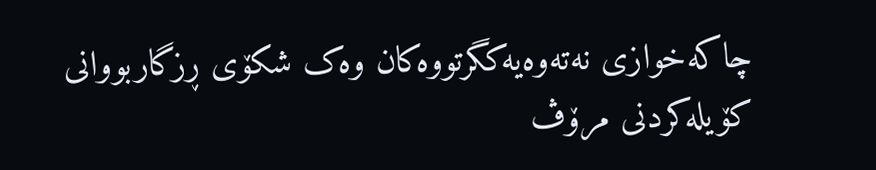چاکەخوازی نەتەوەیەکگرتووەکان وەک شکۆی ڕزگاربووانی کۆیلەکردنی مرۆڤ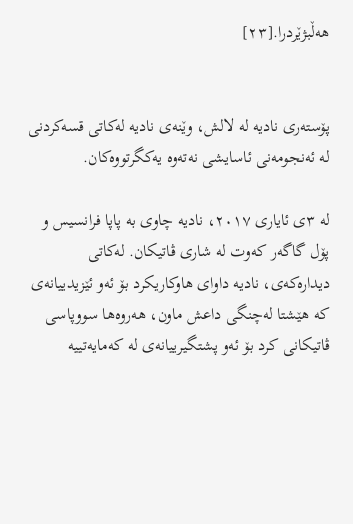ھەڵبژێردرا.[٢٣]


پۆستەری نادیە لە لالش، وێنەی نادیە لەکاتی قسەکردنی لە ئەنجومەنی ئاسایشی نەتەوە یەکگرتووەکان.

لە ٣ی ئایاری ٢٠١٧، نادیە چاوی بە پاپا فرانسیس و پۆل گاگەر کەوت لە شاری ڤاتیکان. لەکاتی دیدارەکەی، نادیە داوای ھاوکاریکرد بۆ ئەو ئێزیدییانەی کە ھێشتا لەچنگی داعش ماون، ھەروەھا سووپاسی ڤاتیکانی کرد بۆ ئەو پشتگیرییانەی لە کەمایەتییە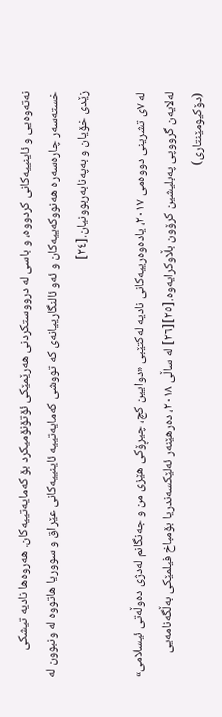نەتەوەیی و ئاینییەکانی کردووە، و باسی لە درووستکردنی ھەرێمێکی ئۆتۆنۆمیکرد بۆ کەمایەتییەکان. ھەروەھا نادیە تیشکی خستەسەر چارەسەرە ھەنووکەییەکان و ئەو ئالنگارییانەی کە تووشی کەمایەتییە ئاینییەکانی عێراق و سووریا ھاتووە لە ونبوون لە زێدی خۆیان و بەپەنابەربوونیان.[٢٤]

لە ٧ی تشرینی دووەمی ٢٠١٧، یادەوەرییەکانی نادیە لەکتێبی «دوایین کچ، چیڕۆکی ھێزی من و جەنگانم لەدژی دەوڵەتی ئیسلامی» لەلایەن گرووپی پەبلیشین کرۆون بڵاوکرایەوە.[٢٥][٢٦] لە ساڵی ٢٠١٨، دەرھێنەر ئەلێکسەندریا بۆمباخ فیلمێکی بەڵگەنامەیی (دۆکیومێنتاری)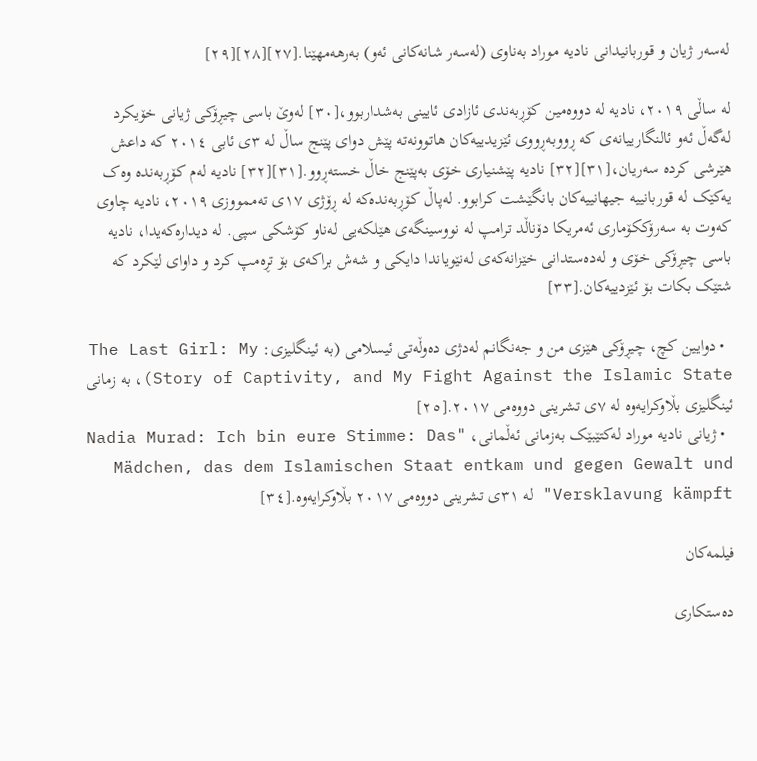لەسەر ژیان و قوربانیدانی نادیە موراد بەناوی (لەسەر شانەکانی ئەو) بەرھەمھێنا.[٢٧][٢٨][٢٩]

لە ساڵی ٢٠١٩، نادیە لە دووەمین کۆڕبەندی ئازادی ئایینی بەشداربوو،[٣٠] لەوێ باسی چیڕۆکی ژیانی خۆیکرد لەگەڵ ئەو ئالنگارییانەی کە ڕووبەڕووی ئێزیدییەکان ھاتوونەتە پێش دوای پێنج ساڵ لە ٣ی ئابی ٢٠١٤ کە داعش ھێرشی کردە سەریان،[٣١][٣٢] نادیە پێشنیاری خۆی بەپێنج خاڵ خستەڕوو.[٣١][٣٢] نادیە لەم کۆڕبەندە وەک یەکێک لە قوربانییە جیھانییەکان بانگێشت کرابوو. لەپاڵ کۆڕبەندەکە لە ڕۆژی ١٧ی تەممووزی ٢٠١٩، نادیە چاوی کەوت بە سەرۆککۆماری ئەمریکا دۆناڵد ترامپ لە نووسینگەی ھێلکەیی لەناو کۆشکی سپی. لە دیدارەکەیدا، نادیە باسی چیڕۆکی خۆی و لەدەستدانی خێزانەکەی لەنێویاندا دایکی و شەش براکەی بۆ تڕەمپ کرد و داوای لێکرد کە شتێک بکات بۆ ئێزدییەکان.[٣٣]

  • دوایین کچ، چیڕۆکی ھێزی من و جەنگانم لەدژی دەوڵەتی ئیسلامی (بە ئینگلیزی: The Last Girl: My Story of Captivity, and My Fight Against the Islamic State)، بە زمانی ئینگلیزی بڵاوکرایەوە لە ٧ی تشرینی دووەمی ٢٠١٧.[٢٥]
  • ژیانی نادیە موراد لەکتێبێک بەزمانی ئەڵمانی، "Nadia Murad: Ich bin eure Stimme: Das Mädchen, das dem Islamischen Staat entkam und gegen Gewalt und Versklavung kämpft" لە ٣١ی تشرینی دووەمی ٢٠١٧ بڵاوکرایەوە.[٣٤]

فیلمەکان

دەستکاری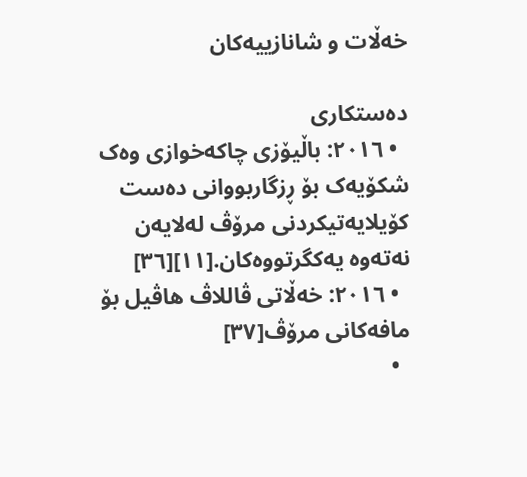خەڵات و شانازییەکان

دەستکاری
  • ٢٠١٦: باڵیۆزی چاکەخوازی وەک شکۆیەک بۆ ڕزگاربووانی دەست کۆیلایەتیکردنی مرۆڤ لەلایەن نەتەوە یەکگرتووەکان.[١١][٣٦]
  • ٢٠١٦: خەڵاتی ڤاللاڤ ھاڤیل بۆ مافەکانی مرۆڤ[٣٧]
  •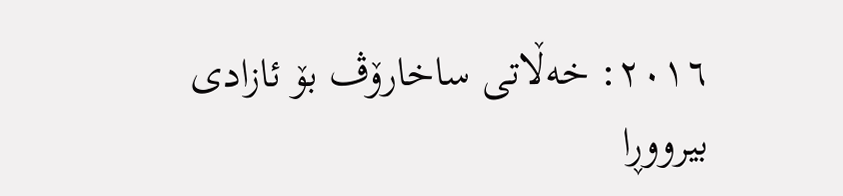٢٠١٦: خەڵاتی ساخارۆڤ بۆ ئازادی بیرووڕا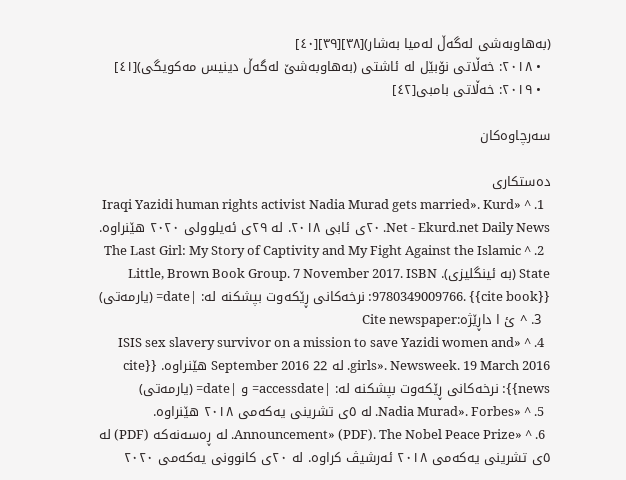(بەھاوبەشی لەگەڵ لەمیا بەشار)[٣٨][٣٩][٤٠]
  • ٢٠١٨: خەڵاتی نۆبێل لە ئاشتی (بەھاوبەشێ لەگەڵ دینیس مەکویگی)[٤١]
  • ٢٠١٩: خەڵاتی بامبی[٤٢]

سەرچاوەکان

دەستکاری
  1. ^ «Iraqi Yazidi human rights activist Nadia Murad gets married». Kurd Net - Ekurd.net Daily News. ٢٠ی ئابی ٢٠١٨. لە ٢٩ی ئەیلوولی ٢٠٢٠ ھێنراوە.
  2. ^ The Last Girl: My Story of Captivity and My Fight Against the Islamic State (بە ئینگلیزی). Little, Brown Book Group. 7 November 2017. ISBN 9780349009766. {{cite book}}: نرخەکانی ڕێکەوت بپشکنە لە: |date= (یارمەتی)
  3. ^ ئ ا داڕێژە:Cite newspaper
  4. ^ «ISIS sex slavery survivor on a mission to save Yazidi women and girls». Newsweek. 19 March 2016. لە 22 September 2016 ھێنراوە. {{cite news}}: نرخەکانی ڕێکەوت بپشکنە لە: |accessdate= و |date= (یارمەتی)
  5. ^ «Nadia Murad». Forbes. لە ٥ی تشرینی یەکەمی ٢٠١٨ ھێنراوە.
  6. ^ «Announcement» (PDF). The Nobel Peace Prize. لە ڕەسەنەکە (PDF) لە ٥ی تشرینی یەکەمی ٢٠١٨ ئەرشیڤ کراوە. لە ٢٠ی کانوونی یەکەمی ٢٠٢٠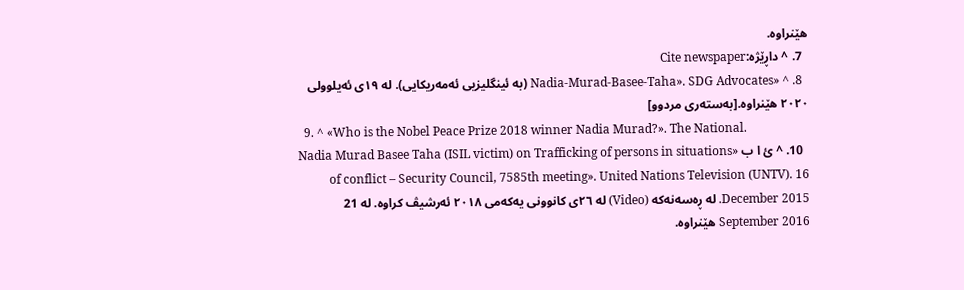ھێنراوە.
  7. ^ داڕێژە:Cite newspaper
  8. ^ «Nadia-Murad-Basee-Taha». SDG Advocates (بە ئینگلیزیی ئەمەریکایی). لە ١٩ی ئەیلوولی ٢٠٢٠ ھێنراوە.[بەستەری مردوو]
  9. ^ «Who is the Nobel Peace Prize 2018 winner Nadia Murad?». The National.
  10. ^ ئ ا ب «Nadia Murad Basee Taha (ISIL victim) on Trafficking of persons in situations of conflict – Security Council, 7585th meeting». United Nations Television (UNTV). 16 December 2015. لە ڕەسەنەکە (Video) لە ٢٦ی کانوونی یەکەمی ٢٠١٨ ئەرشیڤ کراوە. لە 21 September 2016 ھێنراوە.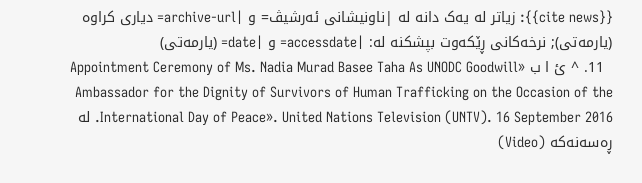{{cite news}}: زیاتر لە یەک دانە لە |ناونیشانی ئەرشیڤ= و |archive-url= دیاری کراوە (یارمەتی); نرخەکانی ڕێکەوت بپشکنە لە: |accessdate= و |date= (یارمەتی)
  11. ^ ئ ا ب «Appointment Ceremony of Ms. Nadia Murad Basee Taha As UNODC Goodwill Ambassador for the Dignity of Survivors of Human Trafficking on the Occasion of the International Day of Peace». United Nations Television (UNTV). 16 September 2016. لە ڕەسەنەکە (Video)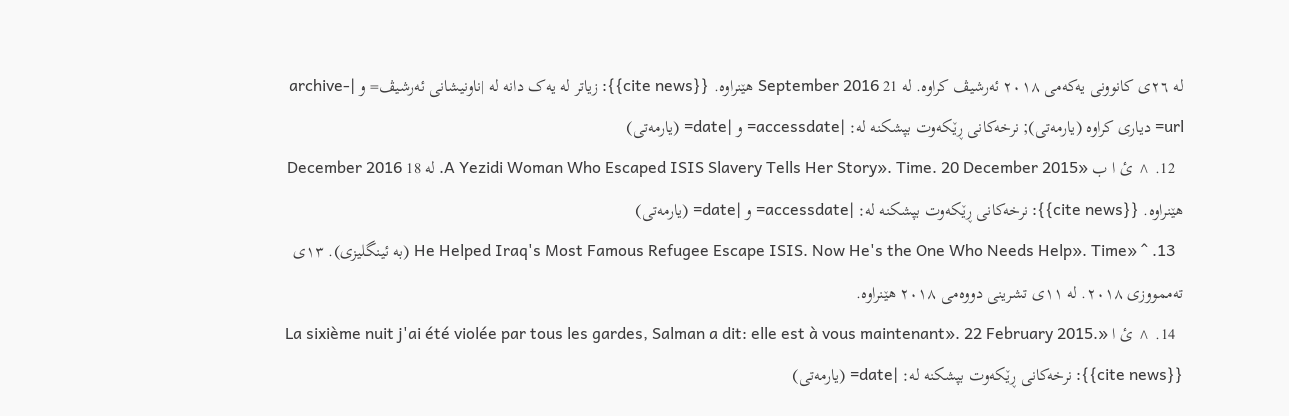لە ٢٦ی کانوونی یەکەمی ٢٠١٨ ئەرشیڤ کراوە. لە 21 September 2016 ھێنراوە. {{cite news}}: زیاتر لە یەک دانە لە |ناونیشانی ئەرشیڤ= و |archive-url= دیاری کراوە (یارمەتی); نرخەکانی ڕێکەوت بپشکنە لە: |accessdate= و |date= (یارمەتی)
  12. ^ ئ ا ب «A Yezidi Woman Who Escaped ISIS Slavery Tells Her Story». Time. 20 December 2015. لە 18 December 2016 ھێنراوە. {{cite news}}: نرخەکانی ڕێکەوت بپشکنە لە: |accessdate= و |date= (یارمەتی)
  13. ^ «He Helped Iraq's Most Famous Refugee Escape ISIS. Now He's the One Who Needs Help». Time (بە ئینگلیزی). ١٣ی تەممووزی ٢٠١٨. لە ١١ی تشرینی دووەمی ٢٠١٨ ھێنراوە.
  14. ^ ئ ا «La sixième nuit j'ai été violée par tous les gardes, Salman a dit: elle est à vous maintenant». 22 February 2015. {{cite news}}: نرخەکانی ڕێکەوت بپشکنە لە: |date= (یارمەتی)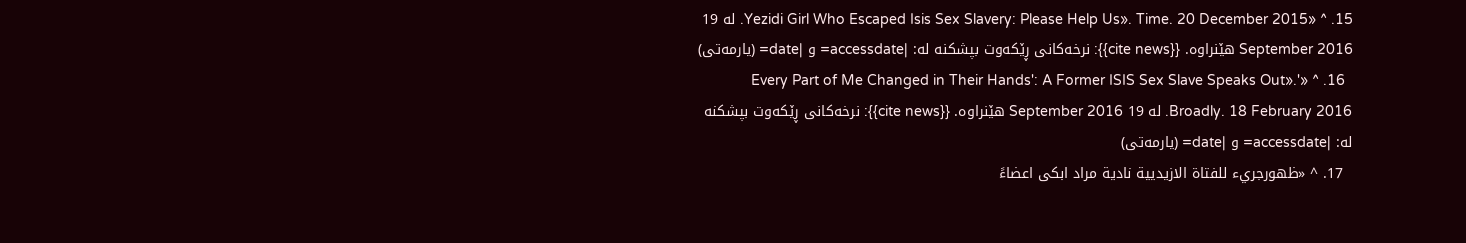15. ^ «Yezidi Girl Who Escaped Isis Sex Slavery: Please Help Us». Time. 20 December 2015. لە 19 September 2016 ھێنراوە. {{cite news}}: نرخەکانی ڕێکەوت بپشکنە لە: |accessdate= و |date= (یارمەتی)
  16. ^ «'Every Part of Me Changed in Their Hands': A Former ISIS Sex Slave Speaks Out». Broadly. 18 February 2016. لە 19 September 2016 ھێنراوە. {{cite news}}: نرخەکانی ڕێکەوت بپشکنە لە: |accessdate= و |date= (یارمەتی)
  17. ^ «ظهورجريء للفتاة الازيديية نادية مراد ابكى اعضاءً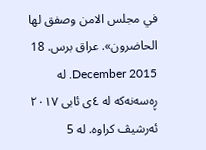في مجلس الامن وصفق لها الحاضرون». عراق برس. 18 December 2015. لە ڕەسەنەکە لە ٤ی ئابی ٢٠١٧ ئەرشیڤ کراوە. لە 5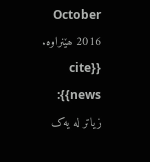October 2016 ھێنراوە. {{cite news}}: زیاتر لە یەک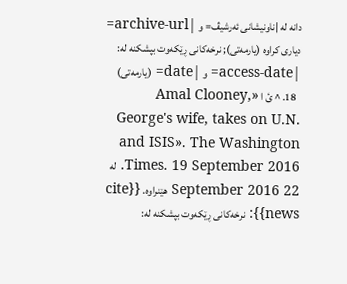دانە لە |ناونیشانی ئەرشیڤ= و |archive-url= دیاری کراوە (یارمەتی); نرخەکانی ڕێکەوت بپشکنە لە: |access-date= و |date= (یارمەتی)
  18. ^ ئ ا «Amal Clooney, George's wife, takes on U.N. and ISIS». The Washington Times. 19 September 2016. لە 22 September 2016 ھێنراوە. {{cite news}}: نرخەکانی ڕێکەوت بپشکنە لە: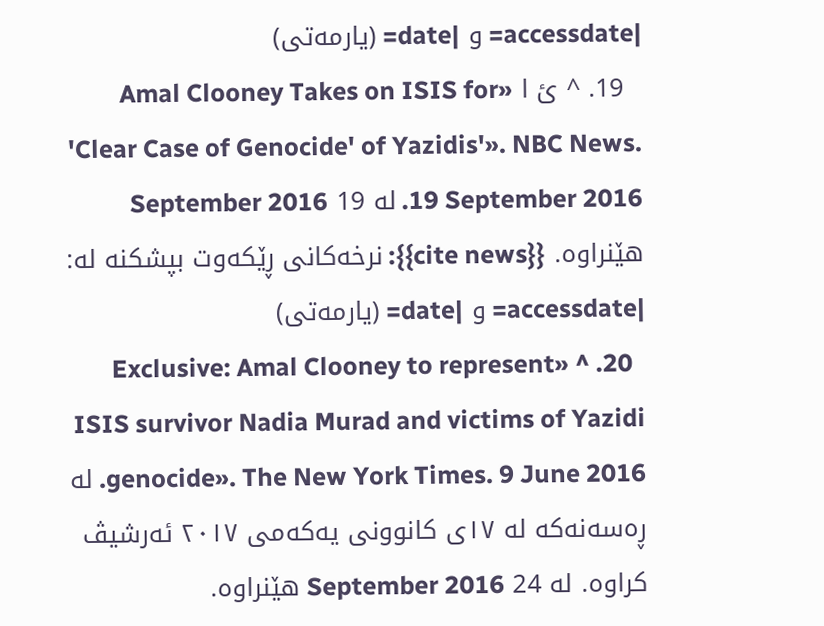|accessdate= و |date= (یارمەتی)
  19. ^ ئ ا «Amal Clooney Takes on ISIS for 'Clear Case of Genocide' of Yazidis'». NBC News. 19 September 2016. لە 19 September 2016 ھێنراوە. {{cite news}}: نرخەکانی ڕێکەوت بپشکنە لە: |accessdate= و |date= (یارمەتی)
  20. ^ «Exclusive: Amal Clooney to represent ISIS survivor Nadia Murad and victims of Yazidi genocide». The New York Times. 9 June 2016. لە ڕەسەنەکە لە ١٧ی کانوونی یەکەمی ٢٠١٧ ئەرشیڤ کراوە. لە 24 September 2016 ھێنراوە.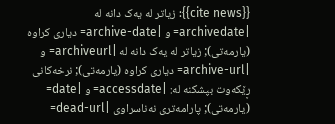{{cite news}}: زیاتر لە یەک دانە لە |archivedate= و |archive-date= دیاری کراوە (یارمەتی); زیاتر لە یەک دانە لە |archiveurl= و |archive-url= دیاری کراوە (یارمەتی); نرخەکانی ڕێکەوت بپشکنە لە: |accessdate= و |date= (یارمەتی); پارامەتری نەناسراوی |dead-url=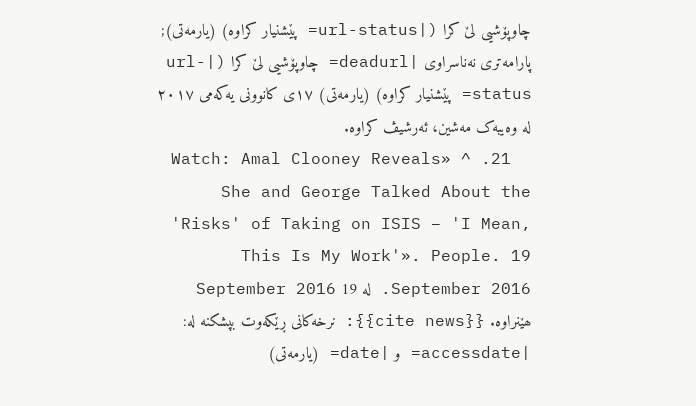چاوپۆشیی لێ کرا (|url-status= پێشنیار کراوە) (یارمەتی); پارامەتری نەناسراوی |deadurl= چاوپۆشیی لێ کرا (|url-status= پێشنیار کراوە) (یارمەتی) ١٧ی کانوونی یەکەمی ٢٠١٧ لە وەیبەک مەشین، ئەرشیڤ کراوە.
  21. ^ «Watch: Amal Clooney Reveals She and George Talked About the 'Risks' of Taking on ISIS – 'I Mean, This Is My Work'». People. 19 September 2016. لە 19 September 2016 ھێنراوە. {{cite news}}: نرخەکانی ڕێکەوت بپشکنە لە: |accessdate= و |date= (یارمەتی)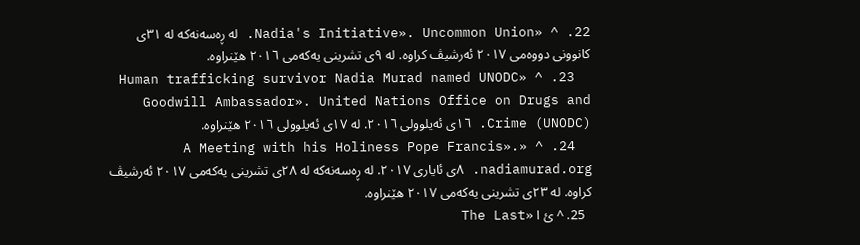22. ^ «Nadia's Initiative». Uncommon Union. لە ڕەسەنەکە لە ٣١ی کانوونی دووەمی ٢٠١٧ ئەرشیڤ کراوە. لە ٩ی تشرینی یەکەمی ٢٠١٦ ھێنراوە.
  23. ^ «Human trafficking survivor Nadia Murad named UNODC Goodwill Ambassador». United Nations Office on Drugs and Crime (UNODC). ١٦ی ئەیلوولی ٢٠١٦. لە ١٧ی ئەیلوولی ٢٠١٦ ھێنراوە.
  24. ^ «A Meeting with his Holiness Pope Francis». nadiamurad.org. ٨ی ئایاری ٢٠١٧. لە ڕەسەنەکە لە ٢٨ی تشرینی یەکەمی ٢٠١٧ ئەرشیڤ کراوە. لە ٢٣ی تشرینی یەکەمی ٢٠١٧ ھێنراوە.
  25. ^ ئ ا «The Last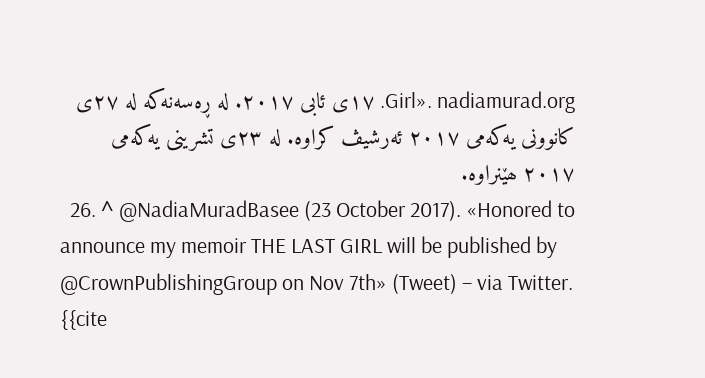Girl». nadiamurad.org. ١٧ی ئابی ٢٠١٧. لە ڕەسەنەکە لە ٢٧ی کانوونی یەکەمی ٢٠١٧ ئەرشیڤ کراوە. لە ٢٣ی تشرینی یەکەمی ٢٠١٧ ھێنراوە.
  26. ^ @NadiaMuradBasee (23 October 2017). «Honored to announce my memoir THE LAST GIRL will be published by @CrownPublishingGroup on Nov 7th» (Tweet) – via Twitter. {{cite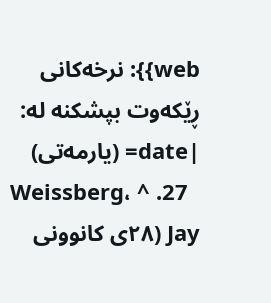web}}: نرخەکانی ڕێکەوت بپشکنە لە: |date= (یارمەتی)
  27. ^ Weissberg، Jay (٢٨ی کانوونی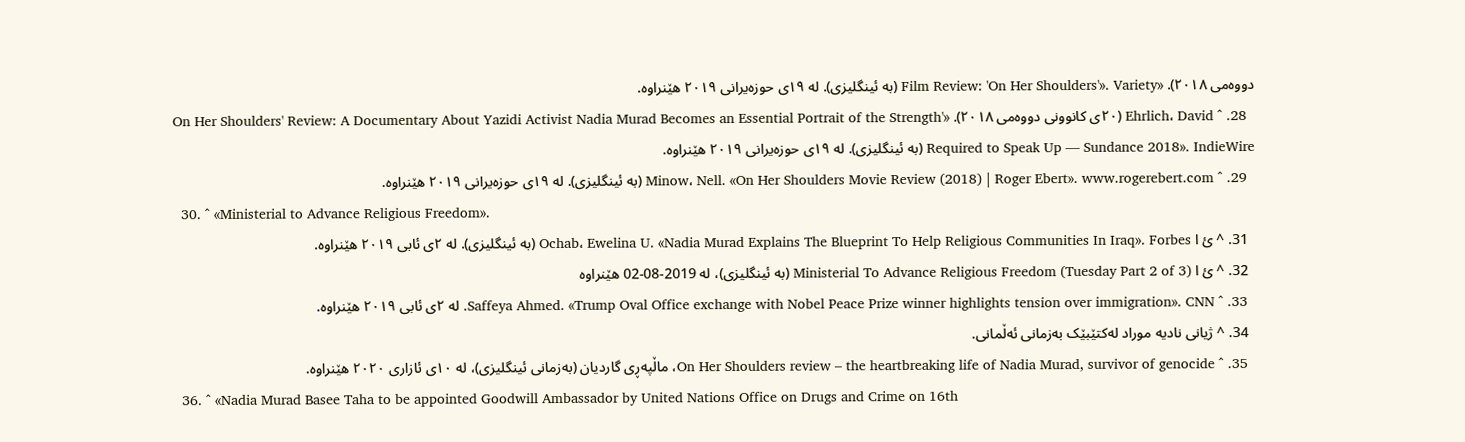دووەمی ٢٠١٨). «Film Review: 'On Her Shoulders'». Variety (بە ئینگلیزی). لە ١٩ی حوزەیرانی ٢٠١٩ ھێنراوە.
  28. ^ Ehrlich، David (٢٠ی کانوونی دووەمی ٢٠١٨). «'On Her Shoulders' Review: A Documentary About Yazidi Activist Nadia Murad Becomes an Essential Portrait of the Strength Required to Speak Up — Sundance 2018». IndieWire (بە ئینگلیزی). لە ١٩ی حوزەیرانی ٢٠١٩ ھێنراوە.
  29. ^ Minow، Nell. «On Her Shoulders Movie Review (2018) | Roger Ebert». www.rogerebert.com (بە ئینگلیزی). لە ١٩ی حوزەیرانی ٢٠١٩ ھێنراوە.
  30. ^ «Ministerial to Advance Religious Freedom».
  31. ^ ئ ا Ochab، Ewelina U. «Nadia Murad Explains The Blueprint To Help Religious Communities In Iraq». Forbes (بە ئینگلیزی). لە ٢ی ئابی ٢٠١٩ ھێنراوە.
  32. ^ ئ ا Ministerial To Advance Religious Freedom (Tuesday Part 2 of 3) (بە ئینگلیزی)، لە 2019-08-02 ھێنراوە
  33. ^ Saffeya Ahmed. «Trump Oval Office exchange with Nobel Peace Prize winner highlights tension over immigration». CNN. لە ٢ی ئابی ٢٠١٩ ھێنراوە.
  34. ^ ژیانی نادیە موراد لەکتێبێک بەزمانی ئەڵمانی.
  35. ^ On Her Shoulders review – the heartbreaking life of Nadia Murad, survivor of genocide، ماڵپەڕی گاردیان (بەزمانی ئینگلیزی)، لە ١٠ی ئازاری ٢٠٢٠ ھێنراوە.
  36. ^ «Nadia Murad Basee Taha to be appointed Goodwill Ambassador by United Nations Office on Drugs and Crime on 16th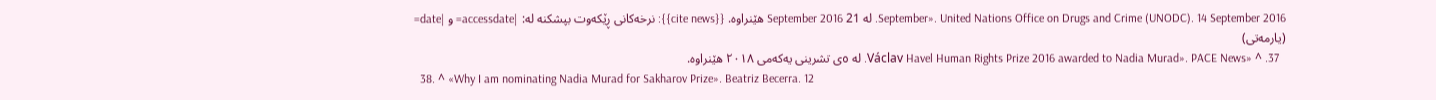September». United Nations Office on Drugs and Crime (UNODC). 14 September 2016. لە 21 September 2016 ھێنراوە. {{cite news}}: نرخەکانی ڕێکەوت بپشکنە لە: |accessdate= و |date= (یارمەتی)
  37. ^ «Václav Havel Human Rights Prize 2016 awarded to Nadia Murad». PACE News. لە ٥ی تشرینی یەکەمی ٢٠١٨ ھێنراوە.
  38. ^ «Why I am nominating Nadia Murad for Sakharov Prize». Beatriz Becerra. 12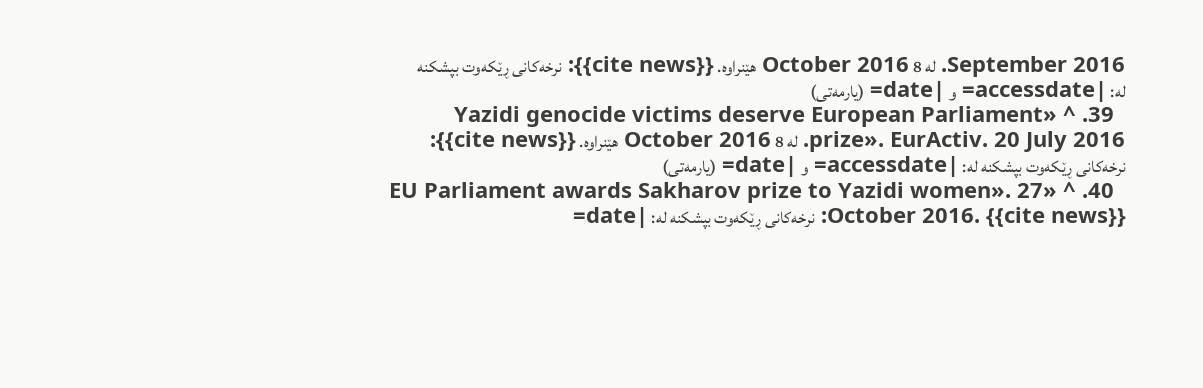September 2016. لە 8 October 2016 ھێنراوە. {{cite news}}: نرخەکانی ڕێکەوت بپشکنە لە: |accessdate= و |date= (یارمەتی)
  39. ^ «Yazidi genocide victims deserve European Parliament prize». EurActiv. 20 July 2016. لە 8 October 2016 ھێنراوە. {{cite news}}: نرخەکانی ڕێکەوت بپشکنە لە: |accessdate= و |date= (یارمەتی)
  40. ^ «EU Parliament awards Sakharov prize to Yazidi women». 27 October 2016. {{cite news}}: نرخەکانی ڕێکەوت بپشکنە لە: |date=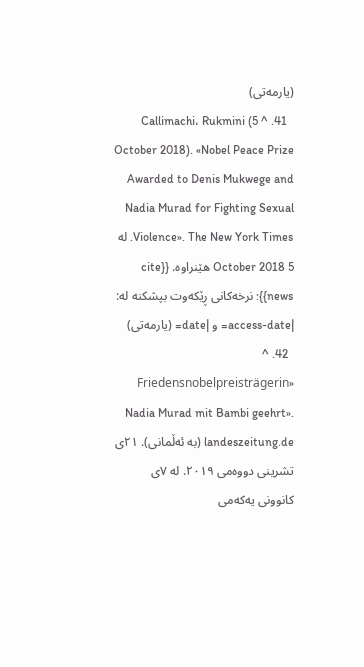(یارمەتی)
  41. ^ Callimachi، Rukmini (5 October 2018). «Nobel Peace Prize Awarded to Denis Mukwege and Nadia Murad for Fighting Sexual Violence». The New York Times. لە 5 October 2018 ھێنراوە. {{cite news}}: نرخەکانی ڕێکەوت بپشکنە لە: |access-date= و |date= (یارمەتی)
  42. ^ «Friedensnobelpreisträgerin Nadia Murad mit Bambi geehrt». landeszeitung.de (بە ئەڵمانی). ٢١ی تشرینی دووەمی ٢٠١٩. لە ٧ی کانوونی یەکەمی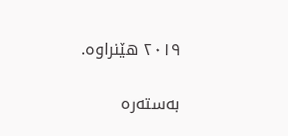٢٠١٩ ھێنراوە.

بەستەرە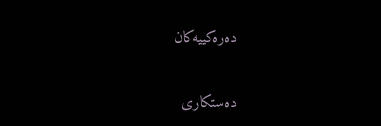دەرەکییەکان

دەستکاری